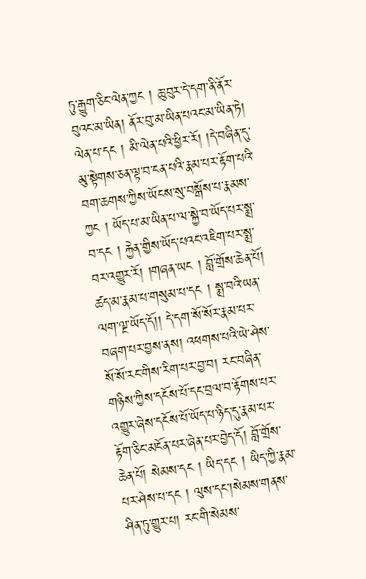ཏུ་རྒྱུག་ཅིང་ལེན་ཀྱང ། ཆུ་བུར་དེ་དག་ནི་ནོར་བུའང་མ་ཡིན། ནོར་བུ་མ་ཡིན་པའང་མ་ཡིན་ཏེ། ལེན་པ་དང ། མི་ལེན་པའི་ཕྱིར་རོ། །དེ་བཞིན་དུ་མུ་སྟེགས་ཅན་ལྟ་བ་ངན་པའི་རྣམ་པར་རྟོག་པའི་བག་ཆགས་ཀྱིས་ཡོངས་སུ་བསྒོས་པ་རྣམས་ཀྱང ། ཡོད་པ་མ་ཡིན་པ་ལ་སྐྱེ་བ་ཡོད་པར་སྨྲ་བ་དང ། རྐྱེན་གྱིས་ཡོད་པའང་འཇིག་པར་སྨྲ་བར་འགྱུར་རོ། །གཞན་ཡང ། བློ་གྲོས་ཆེན་པོ། ཚད་མ་རྣམ་པ་གསུམ་པ་དང ། སྨྲ་བའི་ཡན་ལག་ལྔ་ཡོད་དོ།། དེ་དག་སོ་སོར་རྣམ་པར་བཞག་པར་བྱས་ནས། འཕགས་པའི་ཡེ་ཤེས་སོ་སོ་རང་གིས་རིག་པར་བྱ་བ། རང་བཞིན་གཉིས་ཀྱིས་དངོས་པོ་དང་བྲལ་བ་རྟོགས་པར་འགྱུར་ཞེས་དངོས་པོ་ཡོད་པ་ཉིད་དུ་རྣམ་པར་རྟོག་ཅིང་མངོན་པར་ཞེན་པར་བྱེད་དོ། བློ་གྲོས་ཆེན་པོ། སེམས་དང ། ཡིད་དང ། ཡིད་ཀྱི་རྣམ་པར་ཤེས་པ་དང ། ལུས་དང་།སེམས་གནས་ཤིན་ཏུ་གྱུར་པ། རང་གི་སེམས་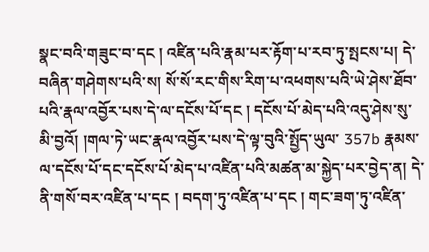སྣང་བའི་གཟུང་བ་དང ། འཛིན་པའི་རྣམ་པར་རྟོག་པ་རབ་ཏུ་སྤངས་པ། དེ་བཞིན་གཤེགས་པའི་ས། སོ་སོ་རང་གིས་རིག་པ་འཕགས་པའི་ཡེ་ཤེས་ཐོབ་པའི་རྣལ་འབྱོར་པས་དེ་ལ་དངོས་པོ་དང ། དངོས་པོ་མེད་པའི་འདུ་ཤེས་སུ་མི་བྱའོ། །གལ་ཏེ་ཡང་རྣལ་འབྱོར་པས་དེ་ལྟ་བུའི་སྤྱོད་ཡུལ་ 357b རྣམས་ལ་དངོས་པོ་དང་དངོས་པོ་མེད་པ་འཛིན་པའི་མཚན་མ་སྐྱེད་པར་བྱེད་ན། དེ་ནི་གསོ་བར་འཛིན་པ་དང ། བདག་ཏུ་འཛིན་པ་དང ། གང་ཟག་ཏུ་འཛིན་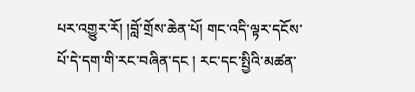པར་འགྱུར་རོ། །བློ་གྲོས་ཆེན་པོ། གང་འདི་ལྟར་དངོས་པོ་དེ་དག་གི་རང་བཞིན་དང ། རང་དང་སྤྱིའི་མཚན་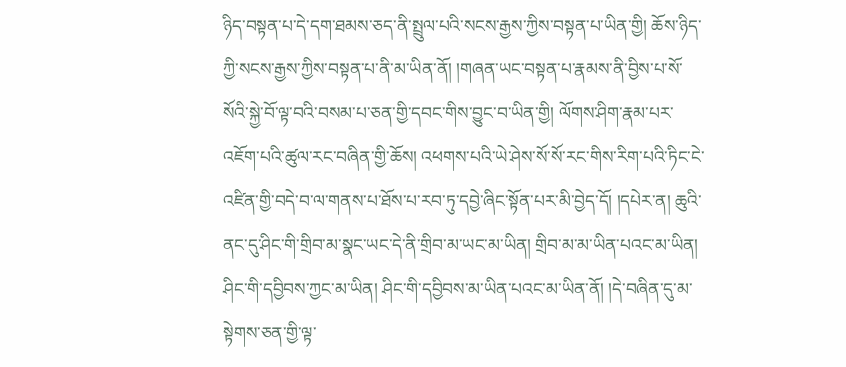ཉིད་བསྟན་པ་དེ་དག་ཐམས་ཅད་ནི་སྤྲུལ་པའི་སངས་རྒྱས་ཀྱིས་བསྟན་པ་ཡིན་གྱི། ཆོས་ཉིད་ཀྱི་སངས་རྒྱས་ཀྱིས་བསྟན་པ་ནི་མ་ཡིན་ནོ། །གཞན་ཡང་བསྟན་པ་རྣམས་ནི་བྱིས་པ་སོ་སོའི་སྐྱེ་བོ་ལྟ་བའི་བསམ་པ་ཅན་གྱི་དབང་གིས་བྱུང་བ་ཡིན་གྱི། ལོགས་ཤིག་རྣམ་པར་འཇོག་པའི་ཚུལ་རང་བཞིན་གྱི་ཆོས། འཕགས་པའི་ཡེ་ཤེས་སོ་སོ་རང་གིས་རིག་པའི་ཏིང་ངེ་འཛིན་གྱི་བདེ་བ་ལ་གནས་པ་ཐོས་པ་རབ་ཏུ་དབྱེ་ཞིང་སྟོན་པར་མི་བྱེད་དོ། །དཔེར་ན། ཆུའི་ནང་དུ་ཤིང་གི་གྲིབ་མ་སྣང་ཡང་དེ་ནི་གྲིབ་མ་ཡང་མ་ཡིན། གྲིབ་མ་མ་ཡིན་པའང་མ་ཡིན། ཤིང་གི་དབྱིབས་ཀྱང་མ་ཡིན། ཤིང་གི་དབྱིབས་མ་ཡིན་པའང་མ་ཡིན་ནོ། །དེ་བཞིན་དུ་མ་སྟེགས་ཅན་གྱི་ལྟ་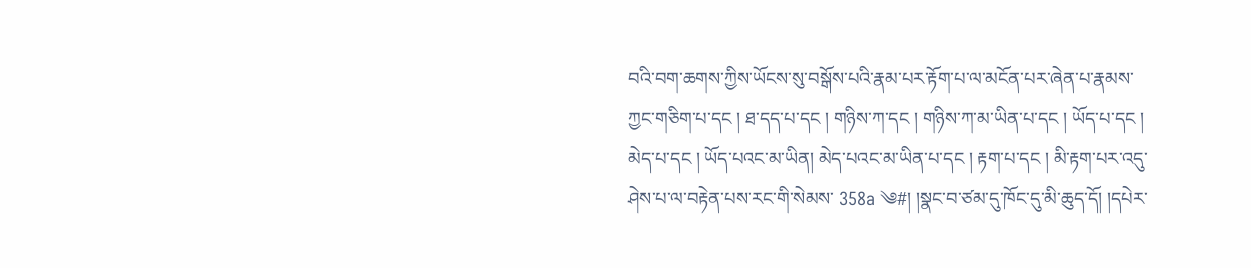བའི་བག་ཆགས་ཀྱིས་ཡོངས་སུ་བསྒོས་པའི་རྣམ་པར་རྟོག་པ་ལ་མངོན་པར་ཞེན་པ་རྣམས་ཀྱང་གཅིག་པ་དང ། ཐ་དད་པ་དང ། གཉིས་ཀ་དང ། གཉིས་ཀ་མ་ཡིན་པ་དང ། ཡོད་པ་དང ། མེད་པ་དང ། ཡོད་པའང་མ་ཡིན། མེད་པའང་མ་ཡིན་པ་དང ། རྟག་པ་དང ། མི་རྟག་པར་འདུ་ཤེས་པ་ལ་བརྟེན་པས་རང་གི་སེམས་ 358a ༄#། །སྣང་བ་ཙམ་དུ་ཁོང་དུ་མི་ཆུད་དོ། །དཔེར་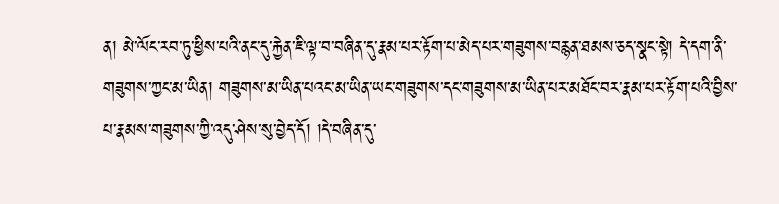ན། མེ་ལོང་རབ་ཏུ་ཕྱིས་པའི་ནང་དུ་རྐྱེན་ཇི་ལྟ་བ་བཞིན་དུ་རྣམ་པར་རྟོག་པ་མེད་པར་གཟུགས་བརྙན་ཐམས་ཅད་སྣང་སྟེ། དེ་དག་ནི་གཟུགས་ཀྱང་མ་ཡིན། གཟུགས་མ་ཡིན་པའང་མ་ཡིན་ཡང་གཟུགས་དང་གཟུགས་མ་ཡིན་པར་མཐོང་བར་རྣམ་པར་རྟོག་པའི་བྱིས་པ་རྣམས་གཟུགས་ཀྱི་འདུ་ཤེས་སུ་བྱེད་དོ། །དེ་བཞིན་དུ་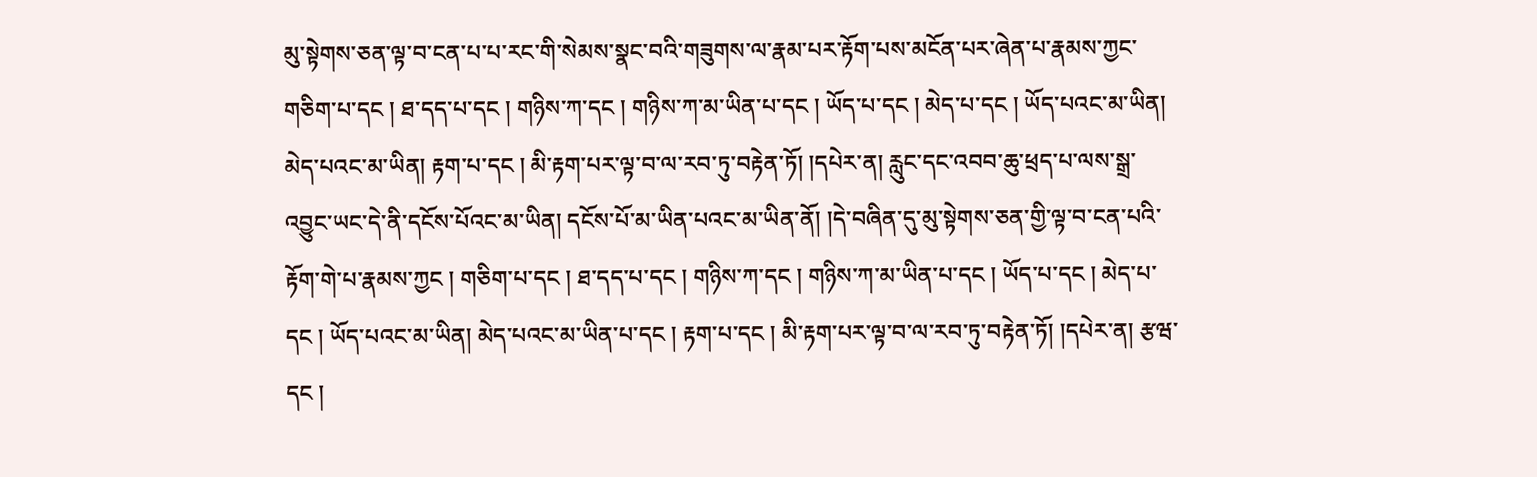མུ་སྟེགས་ཅན་ལྟ་བ་ངན་པ་པ་རང་གི་སེམས་སྣང་བའི་གཟུགས་ལ་རྣམ་པར་རྟོག་པས་མངོན་པར་ཞེན་པ་རྣམས་ཀྱང་གཅིག་པ་དང ། ཐ་དད་པ་དང ། གཉིས་ཀ་དང ། གཉིས་ཀ་མ་ཡིན་པ་དང ། ཡོད་པ་དང ། མེད་པ་དང ། ཡོད་པའང་མ་ཡིན། མེད་པའང་མ་ཡིན། རྟག་པ་དང ། མི་རྟག་པར་ལྟ་བ་ལ་རབ་ཏུ་བརྟེན་ཏོ། །དཔེར་ན། རླུང་དང་འབབ་ཆུ་ཕྲད་པ་ལས་སྒྲ་འབྱུང་ཡང་དེ་ནི་དངོས་པོའང་མ་ཡིན། དངོས་པོ་མ་ཡིན་པའང་མ་ཡིན་ནོ། །དེ་བཞིན་དུ་མུ་སྟེགས་ཅན་གྱི་ལྟ་བ་ངན་པའི་རྟོག་གེ་པ་རྣམས་ཀྱང ། གཅིག་པ་དང ། ཐ་དད་པ་དང ། གཉིས་ཀ་དང ། གཉིས་ཀ་མ་ཡིན་པ་དང ། ཡོད་པ་དང ། མེད་པ་དང ། ཡོད་པའང་མ་ཡིན། མེད་པའང་མ་ཡིན་པ་དང ། རྟག་པ་དང ། མི་རྟག་པར་ལྟ་བ་ལ་རབ་ཏུ་བརྟེན་ཏོ། །དཔེར་ན། རྩཝ་དང །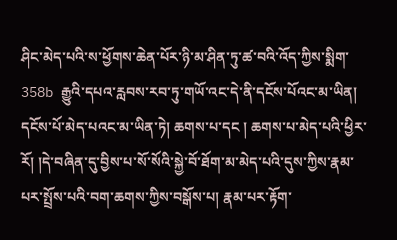ཤིང་མེད་པའི་ས་ཕྱོགས་ཆེན་པོར་ཉི་མ་ཤིན་ཏུ་ཚ་བའི་འོད་ཀྱིས་སྨིག་ 358b རྒྱུའི་དཔའ་རླབས་རབ་ཏུ་གཡོ་འང་དེ་ནི་དངོས་པོའང་མ་ཡིན། དངོས་པོ་མེད་པའང་མ་ཡིན་ཏེ། ཆགས་པ་དང ། ཆགས་པ་མེད་པའི་ཕྱིར་རོ། །དེ་བཞིན་དུ་བྱིས་པ་སོ་སོའི་སྐྱེ་བོ་ཐོག་མ་མེད་པའི་དུས་ཀྱིས་རྣམ་པར་སྤྲོས་པའི་བག་ཆགས་ཀྱིས་བསྒོས་པ། རྣམ་པར་རྟོག་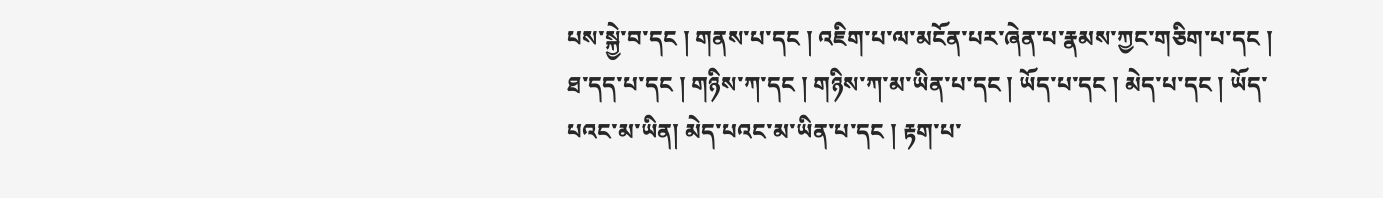པས་སྐྱེ་བ་དང ། གནས་པ་དང ། འཇིག་པ་ལ་མངོན་པར་ཞེན་པ་རྣམས་ཀྱང་གཅིག་པ་དང ། ཐ་དད་པ་དང ། གཉིས་ཀ་དང ། གཉིས་ཀ་མ་ཡིན་པ་དང ། ཡོད་པ་དང ། མེད་པ་དང ། ཡོད་པའང་མ་ཡིན། མེད་པའང་མ་ཡིན་པ་དང ། རྟག་པ་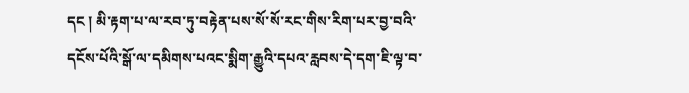དང ། མི་རྟག་པ་ལ་རབ་ཏུ་བརྟེན་པས་སོ་སོ་རང་གིས་རིག་པར་བྱ་བའི་དངོས་པོའི་སྒོ་ལ་དམིགས་པའང་སྨིག་རྒྱུའི་དཔའ་རླབས་དེ་དག་ཇི་ལྟ་བ་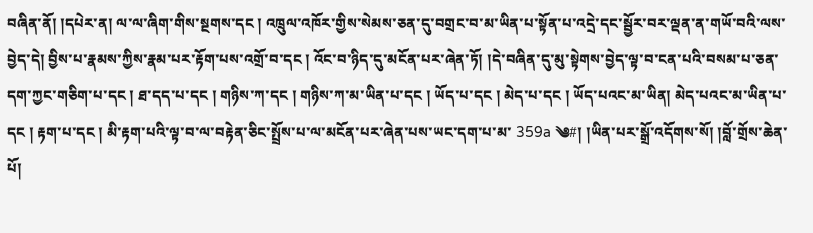བཞིན་ནོ། །དཔེར་ན། ལ་ལ་ཞིག་གིས་སྔགས་དང ། འཁྲུལ་འཁོར་གྱིས་སེམས་ཅན་དུ་བགྲང་བ་མ་ཡིན་པ་སྟོན་པ་འདྲེ་དང་སྦྱོར་བར་ལྡན་ན་གཡོ་བའི་ལས་བྱེད་དེ། བྱིས་པ་རྣམས་ཀྱིས་རྣམ་པར་རྟོག་པས་འགྲོ་བ་དང ། འོང་བ་ཉིད་དུ་མངོན་པར་ཞེན་ཏོ། །དེ་བཞིན་དུ་མུ་སྟེགས་བྱེད་ལྟ་བ་ངན་པའི་བསམ་པ་ཅན་དག་ཀྱང་གཅིག་པ་དང ། ཐ་དད་པ་དང ། གཉིས་ཀ་དང ། གཉིས་ཀ་མ་ཡིན་པ་དང ། ཡོད་པ་དང ། མེད་པ་དང ། ཡོད་པའང་མ་ཡིན། མེད་པའང་མ་ཡིན་པ་དང ། རྟག་པ་དང ། མི་རྟག་པའི་ལྟ་བ་ལ་བརྟེན་ཅིང་སྤྲོས་པ་ལ་མངོན་པར་ཞེན་པས་ཡང་དག་པ་མ་ 359a ༄#། །ཡིན་པར་སྒྲོ་འདོགས་སོ། །བློ་གྲོས་ཆེན་པོ།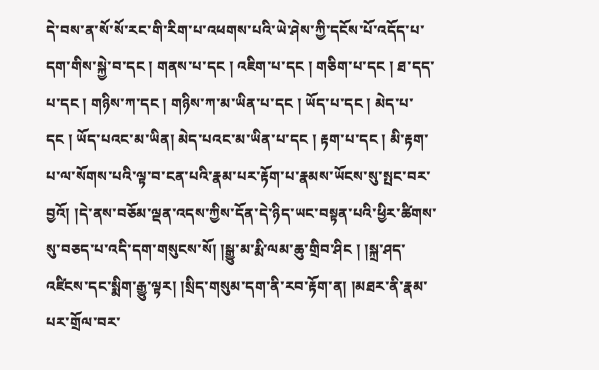དེ་བས་ན་སོ་སོ་རང་གི་རིག་པ་འཕགས་པའི་ཡེ་ཤེས་ཀྱི་དངོས་པོ་འདོད་པ་དག་གིས་སྐྱེ་བ་དང ། གནས་པ་དང ། འཇིག་པ་དང ། གཅིག་པ་དང ། ཐ་དད་པ་དང ། གཉིས་ཀ་དང ། གཉིས་ཀ་མ་ཡིན་པ་དང ། ཡོད་པ་དང ། མེད་པ་དང ། ཡོད་པའང་མ་ཡིན། མེད་པའང་མ་ཡིན་པ་དང ། རྟག་པ་དང ། མི་རྟག་པ་ལ་སོགས་པའི་ལྟ་བ་ངན་པའི་རྣམ་པར་རྟོག་པ་རྣམས་ཡོངས་སུ་སྤང་བར་བྱའོ། །དེ་ནས་བཅོམ་ལྡན་འདས་ཀྱིས་དོན་དེ་ཉིད་ཡང་བསྟན་པའི་ཕྱིར་ཚིགས་སུ་བཅད་པ་འདི་དག་གསུངས་སོ། །སྒྱུ་མ་རྨི་ལམ་ཆུ་གྲིབ་ཤིང ། །སྐྲ་ཤད་འཛིངས་དང་སྨིག་རྒྱུ་ལྟར། །སྲིད་གསུམ་དག་ནི་རབ་རྟོག་ན། །མཐར་ནི་རྣམ་པར་གྲོལ་བར་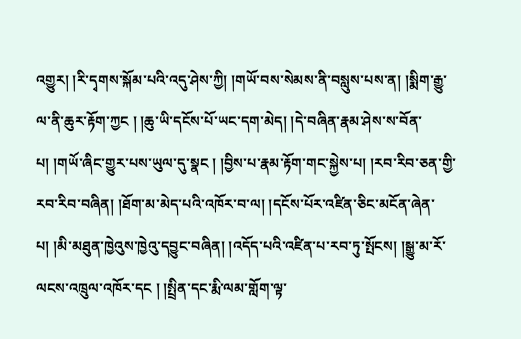འགྱུར། །རི་དྭགས་སྐོམ་པའི་འདུ་ཤེས་ཀྱི། །གཡོ་བས་སེམས་ནི་བསླུས་པས་ན། །སྨིག་རྒྱུ་ལ་ནི་ཆུར་རྟོག་ཀྱང ། །ཆུ་ཡི་དངོས་པོ་ཡང་དག་མེད། །དེ་བཞིན་རྣམ་ཤེས་ས་བོན་པ། །གཡོ་ཞིང་གྱུར་པས་ཡུལ་དུ་སྣང ། །བྱིས་པ་རྣམ་རྟོག་གང་སྐྱེས་པ། །རབ་རིབ་ཅན་གྱི་རབ་རིབ་བཞིན། །ཐོག་མ་མེད་པའི་འཁོར་བ་ལ། །དངོས་པོར་འཛིན་ཅིང་མངོན་ཞེན་པ། །མི་མཐུན་ཁྱེའུས་ཁྱེའུ་དབྱུང་བཞིན། །འདོད་པའི་འཛིན་པ་རབ་ཏུ་སྤོངས། །སྒྱུ་མ་རོ་ལངས་འཁྲུལ་འཁོར་དང ། །སྤྲིན་དང་རྨི་ལམ་གློག་ལྟ་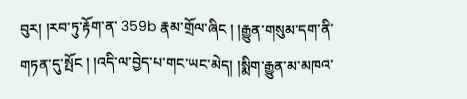བུར། །རབ་ཏུ་རྟོག་ན་ 359b རྣམ་གྲོལ་ཞིང ། །རྒྱུན་གསུམ་དག་ནི་གཏན་དུ་སྤོང ། །འདི་ལ་བྱེད་པ་གང་ཡང་མེད། །སྨིག་རྒྱུན་མ་མཁའ་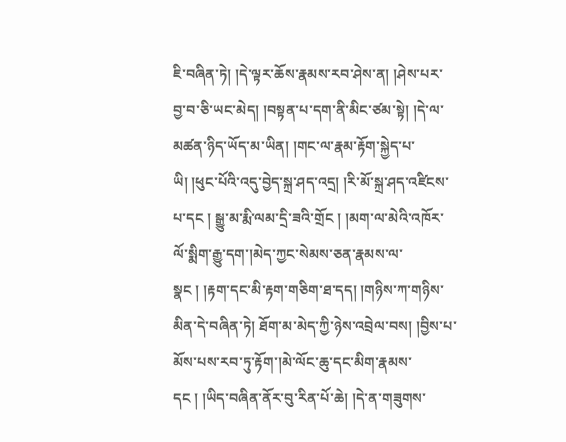ཇི་བཞིན་ཏེ། །དེ་ལྟར་ཆོས་རྣམས་རབ་ཤེས་ན། །ཤེས་པར་བྱ་བ་ཅི་ཡང་མེད། །བསྟན་པ་དག་ནི་མིང་ཙམ་སྟེ། །དེ་ལ་མཚན་ཉིད་ཡོད་མ་ཡིན། །གང་ལ་རྣམ་རྟོག་སྐྱེད་པ་ཡི། །ཕུང་པོའི་འདུ་བྱེད་སྐྲ་ཤད་འདྲ། །རི་མོ་སྐྲ་ཤད་འཛིངས་པ་དང ། སྒྱུ་མ་རྨི་ལམ་དྲི་ཟའི་གྲོང ། །མག་ལ་མེའི་འཁོར་ལོ་སྨིག་རྒྱུ་དག་།མེད་ཀྱང་སེམས་ཅན་རྣམས་ལ་སྣང ། །རྟག་དང་མི་རྟག་གཅིག་ཐ་དད། །གཉིས་ཀ་གཉིས་མིན་དེ་བཞིན་ཏེ། ཐོག་མ་མེད་ཀྱི་ཉེས་འབྲེལ་བས། །བྱིས་པ་མོས་པས་རབ་ཏུ་རྟོག་།མེ་ལོང་ཆུ་དང་མིག་རྣམས་དང ། །ཡིད་བཞིན་ནོར་བུ་རིན་པོ་ཆེ། །དེ་ན་གཟུགས་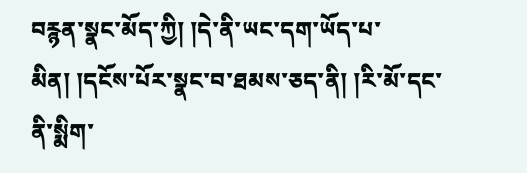བརྙན་སྣང་མོད་ཀྱི། །དེ་ནི་ཡང་དག་ཡོད་པ་མིན། །དངོས་པོར་སྣང་བ་ཐམས་ཅད་ནི། །རི་མོ་དང་ནི་སྨིག་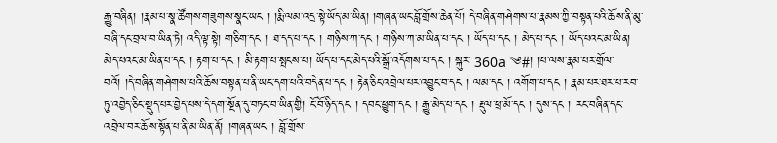རྒྱུ་བཞིན། །རྣམ་པ་སྣ་ཚོགས་གཟུགས་སྣང་ཡང ། །རྨི་ལམ་འདྲ་སྟེ་ཡོད་མ་ཡིན། །གཞན་ཡང་བློ་གྲོས་ཆེན་པོ། དེ་བཞིན་གཤེགས་པ་རྣམས་ཀྱི་བསྟན་པའི་ཆོས་ནི་མུ་བཞི་དང་བྲལ་བ་ཡིན་ཏེ། འདི་ལྟ་སྟེ། གཅིག་དང ། ཐ་དད་པ་དང ། གཉིས་ཀ་དང ། གཉིས་ཀ་མ་ཡིན་པ་དང ། ཡོད་པ་དང ། མེད་པ་དང ། ཡོད་པའང་མ་ཡིན། མེད་པའང་མ་ཡིན་པ་དང ། རྟག་པ་དང ། མི་རྟག་པ་སྤངས་པ། ཡོད་པ་དང་མེད་པའི་སྒྲོ་འདོགས་པ་དང ། སྐུར་ 360a ༄#། །པ་ལས་རྣམ་པར་གྲོལ་བའོ། །དེ་བཞིན་གཤེགས་པའི་ཆོས་བསྟན་པ་ནི་ཡང་དག་པའི་བདེན་པ་དང ། རྟེན་ཅིང་འབྲེལ་པར་འབྱུང་བ་དང ། ལམ་དང ། འགོག་པ་དང ། རྣམ་པར་ཐར་པ་རབ་ཏུ་འབྱེད་ཅིང་སྡུད་པར་བྱེད་པས་དེ་དག་སྔོན་དུ་བཏང་བ་ཡིན་གྱི། ངོ་བོ་ཉིད་དང ། དབང་ཕྱུག་དང ། རྒྱུ་མེད་པ་དང ། རྡུལ་ཕྲ་མོ་དང ། དུས་དང ། རང་བཞིན་དང་འབྲེལ་བར་ཆོས་སྟོན་པ་ནི་མ་ཡིན་ནོ། །གཞན་ཡང ། བློ་གྲོས་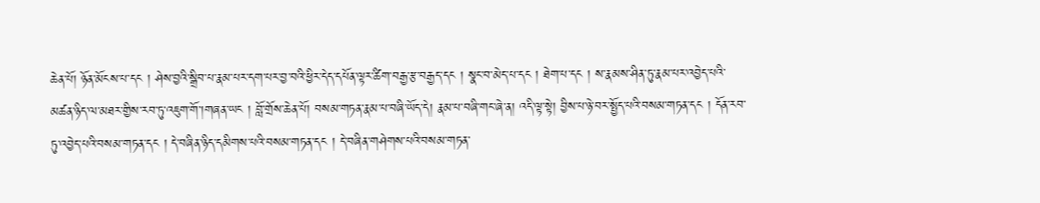ཆེན་པོ། ཉོན་མོངས་པ་དང ། ཤེས་བྱའི་སྒྲིབ་པ་རྣམ་པར་དག་པར་བྱ་བའི་ཕྱིར་དེད་དཔོན་ལྟར་ཚིག་བརྒྱ་རྩ་བརྒྱད་དང ། སྣང་བ་མེད་པ་དང ། ཐེག་པ་དང ། ས་རྣམས་ཤིན་ཏུ་རྣམ་པར་འབྱེད་པའི་མཚན་ཉིད་ལ་མཐར་གྱིས་རབ་ཏུ་འཇུག་གོ་།གཞན་ཡང ། བློ་གྲོས་ཆེན་པོ། བསམ་གཏན་རྣམ་པ་བཞི་ཡོད་དེ། རྣམ་པ་བཞི་གང་ཞེ་ན། འདི་ལྟ་སྟེ། བྱིས་པ་ཉེ་བར་སྤྱོད་པའི་བསམ་གཏན་དང ། དོན་རབ་ཏུ་འབྱེད་པའི་བསམ་གཏན་དང ། དེ་བཞིན་ཉིད་དམིགས་པའི་བསམ་གཏན་དང ། དེ་བཞིན་གཤེགས་པའི་བསམ་གཏན་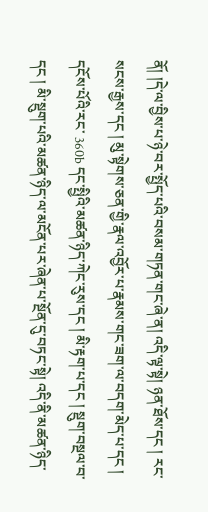ནོ། །དེ་ལ་བྱིས་པ་ཉེ་བར་སྤྱོད་པའི་བསམ་གཏན་གང་ཞེ་ན། འདི་ལྟ་སྟེ། ཉན་ཐོས་དང ། རང་སངས་རྒྱས་དང ། མུ་སྟེགས་ཅན་གྱི་རྣལ་འབྱོར་པ་རྣམས་གང་ཟག་ལ་བདག་མེད་པ་དང ། དངོས་པོའི་རང་ 360b དང་སྤྱིའི་མཚན་ཉིད་ཀེང་རུས་དང ། མི་རྟག་པ་དང ། སྡུག་བསྔལ་བ་དང ། མི་སྡུག་པའི་མཚན་ཉིད་ལ་མངོན་པར་ཞེན་པ་སྔོན་དུ་བཏང་སྟེ། འདི་ནི་མཚན་ཉིད་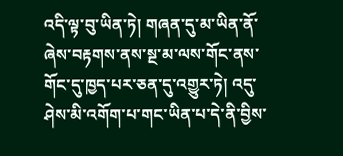འདི་ལྟ་བུ་ཡིན་ཏེ། གཞན་དུ་མ་ཡིན་ནོ་ཞེས་བརྟགས་ནས་སྔ་མ་ལས་གོང་ནས་གོང་དུ་ཁྱད་པར་ཅན་དུ་འགྱུར་ཏེ། འདུ་ཤེས་མི་འགོག་པ་གང་ཡིན་པ་དེ་ནི་བྱིས་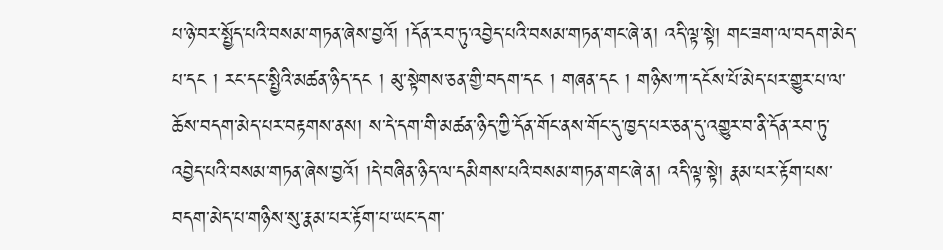པ་ཉེ་བར་སྤྱོད་པའི་བསམ་གཏན་ཞེས་བྱའོ། །དོན་རབ་ཏུ་འབྱེད་པའི་བསམ་གཏན་གང་ཞེ་ན། འདི་ལྟ་སྟེ། གང་ཟག་ལ་བདག་མེད་པ་དང ། རང་དང་སྤྱིའི་མཚན་ཉིད་དང ། མུ་སྟེགས་ཅན་གྱི་བདག་དང ། གཞན་དང ། གཉིས་ཀ་དངོས་པོ་མེད་པར་གྱུར་པ་ལ་ཆོས་བདག་མེད་པར་བརྟགས་ནས། ས་དེ་དག་གི་མཚན་ཉིད་ཀྱི་དོན་གོང་ནས་གོང་དུ་ཁྱད་པར་ཅན་དུ་འགྱུར་བ་ནི་དོན་རབ་ཏུ་འབྱེད་པའི་བསམ་གཏན་ཞེས་བྱའོ། །དེ་བཞིན་ཉིད་ལ་དམིགས་པའི་བསམ་གཏན་གང་ཞེ་ན། འདི་ལྟ་སྟེ། རྣམ་པར་རྟོག་པས་བདག་མེད་པ་གཉིས་སུ་རྣམ་པར་རྟོག་པ་ཡང་དག་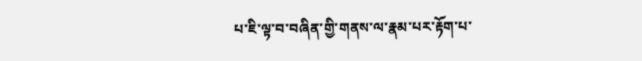པ་ཇི་ལྟ་བ་བཞིན་གྱི་གནས་ལ་རྣམ་པར་རྟོག་པ་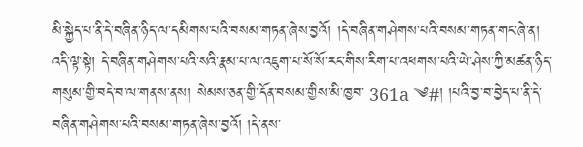མི་སྐྱེད་པ་ནི་དེ་བཞིན་ཉིད་ལ་དམིགས་པའི་བསམ་གཏན་ཞེས་བྱའོ། །དེ་བཞིན་གཤེགས་པའི་བསམ་གཏན་གང་ཞེ་ན། འདི་ལྟ་སྟེ། དེ་བཞིན་གཤེགས་པའི་སའི་རྣམ་པ་ལ་འཇུག་པ་སོ་སོ་རང་གིས་རིག་པ་འཕགས་པའི་ཡེ་ཤེས་ཀྱི་མཚན་ཉིད་གསུམ་གྱི་བདེ་བ་ལ་གནས་ནས། སེམས་ཅན་གྱི་དོན་བསམ་གྱིས་མི་ཁྱབ་ 361a ༄#། །པའི་བྱ་བ་བྱེད་པ་ནི་དེ་བཞིན་གཤེགས་པའི་བསམ་གཏན་ཞེས་བྱའོ། །དེ་ནས་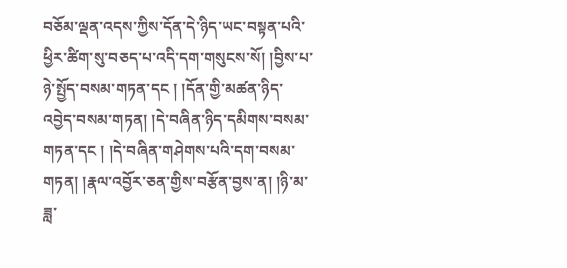བཅོམ་ལྡན་འདས་ཀྱིས་དོན་དེ་ཉིད་ཡང་བསྟན་པའི་ཕྱིར་ཚིག་སུ་བཅད་པ་འདི་དག་གསུངས་སོ། །བྱིས་པ་ཉེ་སྤྱོད་བསམ་གཏན་དང ། །དོན་གྱི་མཚན་ཉིད་འབྱེད་བསམ་གཏན། །དེ་བཞིན་ཉིད་དམིགས་བསམ་གཏན་དང ། །དེ་བཞིན་གཤེགས་པའི་དག་བསམ་གཏན། །རྣལ་འབྱོར་ཅན་གྱིས་བརྩོན་བྱས་ན། །ཉི་མ་ཟླ་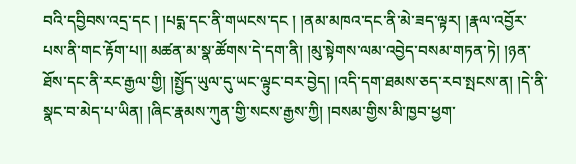བའི་དབྱིབས་འདྲ་དང ། །པདྨ་དང་ནི་གཡངས་དང ། །ནམ་མཁའ་དང་ནི་མེ་ཟད་ལྟར། །རྣལ་འབྱོར་པས་ནི་གང་རྟོག་པ།། མཚན་མ་སྣ་ཚོགས་དེ་དག་ནི། །མུ་སྟེགས་ལམ་འབྱེད་བསམ་གཏན་ཏེ། །ཉན་ཐོས་དང་ནི་རང་རྒྱལ་གྱི། །སྤྱོད་ཡུལ་དུ་ཡང་ལྟུང་བར་བྱེད། །འདི་དག་ཐམས་ཅད་རབ་སྤངས་ན། །དེ་ནི་སྣང་བ་མེད་པ་ཡིན། །ཞིང་རྣམས་ཀུན་གྱི་སངས་རྒྱས་ཀྱི། །བསམ་གྱིས་མི་ཁྱབ་ཕྱག་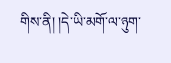གིས་ནི། །དེ་ཡི་མགོ་ལ་ཉུག་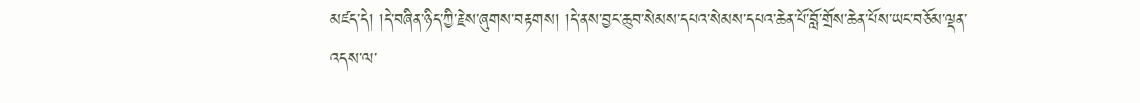མཛད་དེ། །དེ་བཞིན་ཉིད་ཀྱི་རྗེས་ཞུགས་བརྟགས། །དེ་ནས་བྱང་ཆུབ་སེམས་དཔའ་སེམས་དཔའ་ཆེན་པོ་བློ་གྲོས་ཆེན་པོས་ཡང་བཅོམ་ལྡན་འདས་ལ་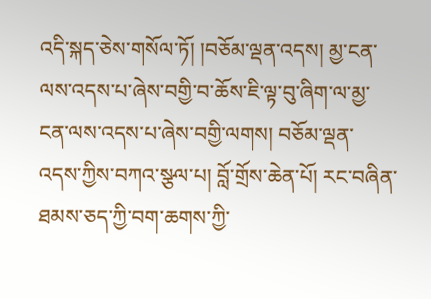འདི་སྐད་ཅེས་གསོལ་ཏོ། །བཅོམ་ལྡན་འདས། མྱ་ངན་ལས་འདས་པ་ཞེས་བགྱི་བ་ཆོས་ཇི་ལྟ་བུ་ཞིག་ལ་མྱ་ངན་ལས་འདས་པ་ཞེས་བགྱི་ལགས། བཅོམ་ལྡན་འདས་ཀྱིས་བཀའ་སྩལ་པ། བློ་གྲོས་ཆེན་པོ། རང་བཞིན་ཐམས་ཅད་ཀྱི་བག་ཆགས་ཀྱི་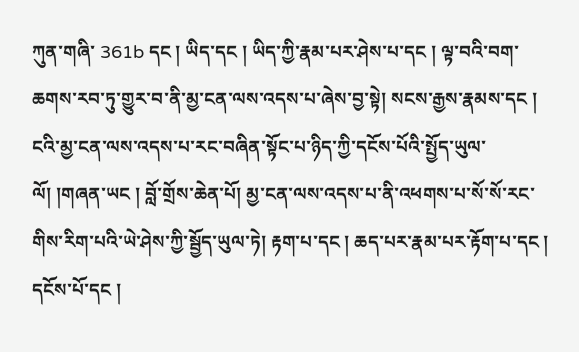ཀུན་གཞི་ 361b དང ། ཡིད་དང ། ཡིད་ཀྱི་རྣམ་པར་ཤེས་པ་དང ། ལྟ་བའི་བག་ཆགས་རབ་ཏུ་གྱུར་བ་ནི་མྱ་ངན་ལས་འདས་པ་ཞེས་བྱ་སྟེ། སངས་རྒྱས་རྣམས་དང ། ངའི་མྱ་ངན་ལས་འདས་པ་རང་བཞིན་སྟོང་པ་ཉིད་ཀྱི་དངོས་པོའི་སྤྱོད་ཡུལ་ལོ། །གཞན་ཡང ། བློ་གྲོས་ཆེན་པོ། མྱ་ངན་ལས་འདས་པ་ནི་འཕགས་པ་སོ་སོ་རང་གིས་རིག་པའི་ཡེ་ཤེས་ཀྱི་སྦྱོད་ཡུལ་ཏེ། རྟག་པ་དང ། ཆད་པར་རྣམ་པར་རྟོག་པ་དང ། དངོས་པོ་དང །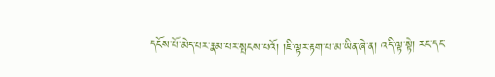དངོས་པོ་མེད་པར་རྣམ་པར་སྤངས་པའོ། །ཇི་ལྟར་རྟག་པ་མ་ཡིན་ཞེ་ན། འདི་ལྟ་སྟེ། རང་དང་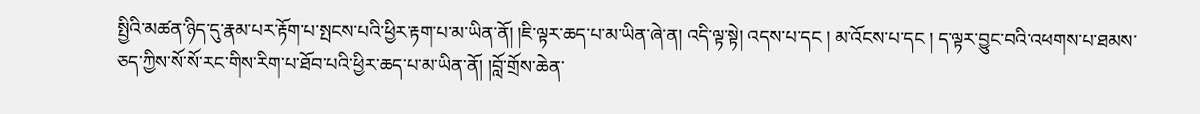སྤྱིའི་མཚན་ཉིད་དུ་རྣམ་པར་རྟོག་པ་སྤངས་པའི་ཕྱིར་རྟག་པ་མ་ཡིན་ནོ། །ཇི་ལྟར་ཆད་པ་མ་ཡིན་ཞེ་ན། འདི་ལྟ་སྟེ། འདས་པ་དང ། མ་འོངས་པ་དང ། ད་ལྟར་བྱུང་བའི་འཕགས་པ་ཐམས་ཅད་ཀྱིས་སོ་སོ་རང་གིས་རིག་པ་ཐོབ་པའི་ཕྱིར་ཆད་པ་མ་ཡིན་ནོ། །བློ་གྲོས་ཆེན་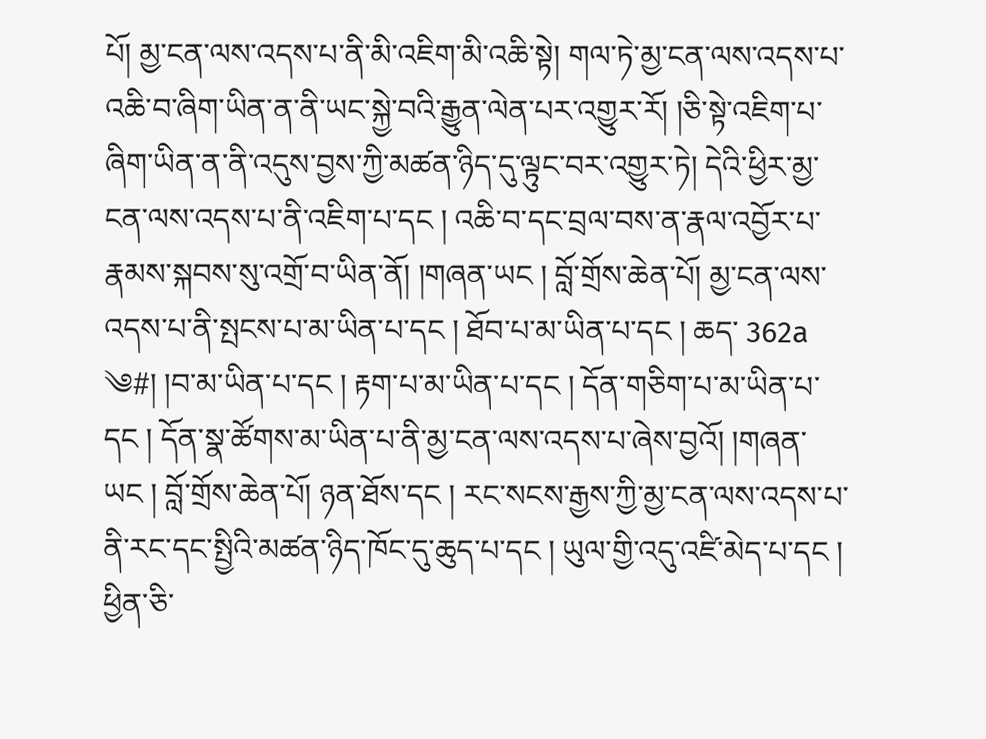པོ། མྱ་ངན་ལས་འདས་པ་ནི་མི་འཇིག་མི་འཆི་སྟེ། གལ་ཏེ་མྱ་ངན་ལས་འདས་པ་འཆི་བ་ཞིག་ཡིན་ན་ནི་ཡང་སྐྱེ་བའི་རྒྱུན་ལེན་པར་འགྱུར་རོ། །ཅི་སྟེ་འཇིག་པ་ཞིག་ཡིན་ན་ནི་འདུས་བྱས་ཀྱི་མཚན་ཉིད་དུ་ལྟུང་བར་འགྱུར་ཏེ། དེའི་ཕྱིར་མྱ་ངན་ལས་འདས་པ་ནི་འཇིག་པ་དང ། འཆི་བ་དང་བྲལ་བས་ན་རྣལ་འབྱོར་པ་རྣམས་སྐབས་སུ་འགྲོ་བ་ཡིན་ནོ། །གཞན་ཡང ། བློ་གྲོས་ཆེན་པོ། མྱ་ངན་ལས་འདས་པ་ནི་སྤངས་པ་མ་ཡིན་པ་དང ། ཐོབ་པ་མ་ཡིན་པ་དང ། ཆད་ 362a ༄#། །བ་མ་ཡིན་པ་དང ། རྟག་པ་མ་ཡིན་པ་དང ། དོན་གཅིག་པ་མ་ཡིན་པ་དང ། དོན་སྣ་ཚོགས་མ་ཡིན་པ་ནི་མྱ་ངན་ལས་འདས་པ་ཞེས་བྱའོ། །གཞན་ཡང ། བློ་གྲོས་ཆེན་པོ། ཉན་ཐོས་དང ། རང་སངས་རྒྱས་ཀྱི་མྱ་ངན་ལས་འདས་པ་ནི་རང་དང་སྤྱིའི་མཚན་ཉིད་ཁོང་དུ་ཆུད་པ་དང ། ཡུལ་གྱི་འདུ་འཛི་མེད་པ་དང ། ཕྱིན་ཅི་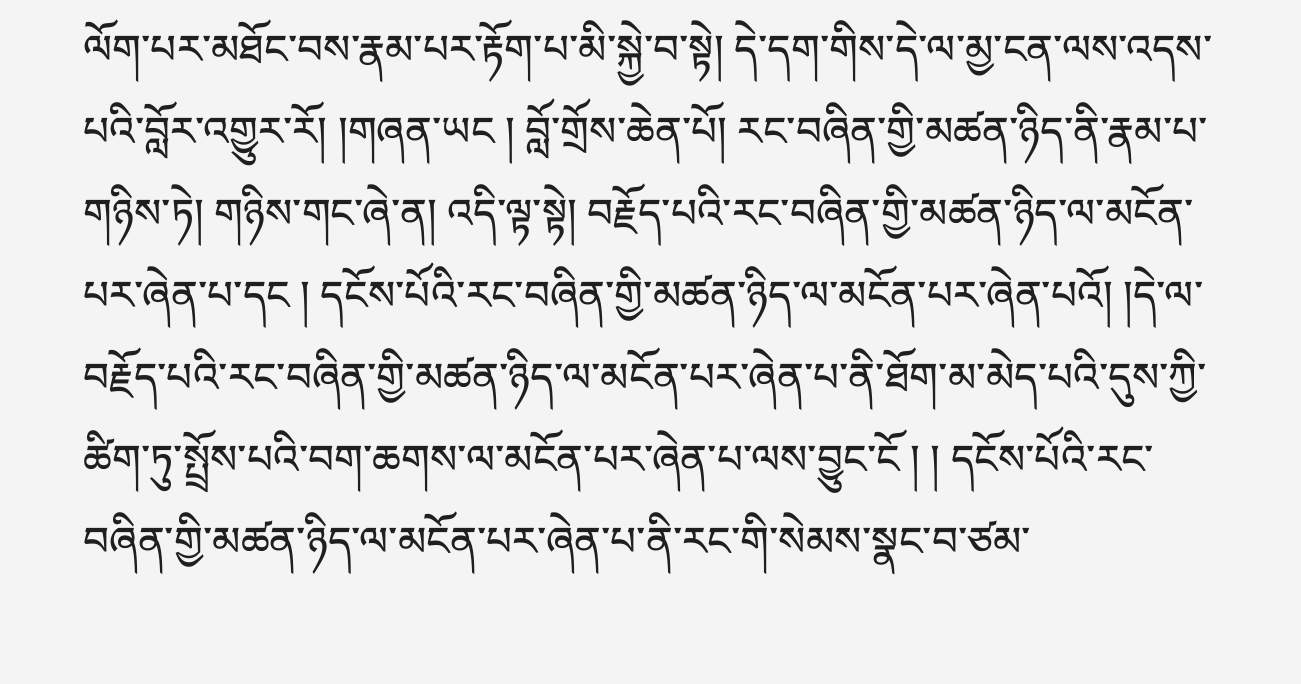ལོག་པར་མཐོང་བས་རྣམ་པར་རྟོག་པ་མི་སྐྱེ་བ་སྟེ། དེ་དག་གིས་དེ་ལ་མྱ་ངན་ལས་འདས་པའི་བློར་འགྱུར་རོ། །གཞན་ཡང ། བློ་གྲོས་ཆེན་པོ། རང་བཞིན་གྱི་མཚན་ཉིད་ནི་རྣམ་པ་གཉིས་ཏེ། གཉིས་གང་ཞེ་ན། འདི་ལྟ་སྟེ། བརྗོད་པའི་རང་བཞིན་གྱི་མཚན་ཉིད་ལ་མངོན་པར་ཞེན་པ་དང ། དངོས་པོའི་རང་བཞིན་གྱི་མཚན་ཉིད་ལ་མངོན་པར་ཞེན་པའོ། །དེ་ལ་བརྗོད་པའི་རང་བཞིན་གྱི་མཚན་ཉིད་ལ་མངོན་པར་ཞེན་པ་ནི་ཐོག་མ་མེད་པའི་དུས་ཀྱི་ཚིག་ཏུ་སྤྲོས་པའི་བག་ཆགས་ལ་མངོན་པར་ཞེན་པ་ལས་བྱུང་ངོ ། ། དངོས་པོའི་རང་བཞིན་གྱི་མཚན་ཉིད་ལ་མངོན་པར་ཞེན་པ་ནི་རང་གི་སེམས་སྣང་བ་ཙམ་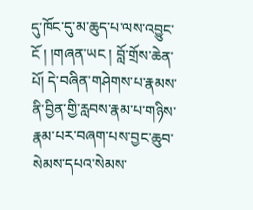དུ་ཁོང་དུ་མ་ཆུད་པ་ལས་འབྱུང་ངོ ། །གཞན་ཡང ། བློ་གྲོས་ཆེན་པོ། དེ་བཞིན་གཤེགས་པ་རྣམས་ནི་བྱིན་གྱི་རླབས་རྣམ་པ་གཉིས་རྣམ་པར་བཞག་པས་བྱང་ཆུབ་སེམས་དཔའ་སེམས་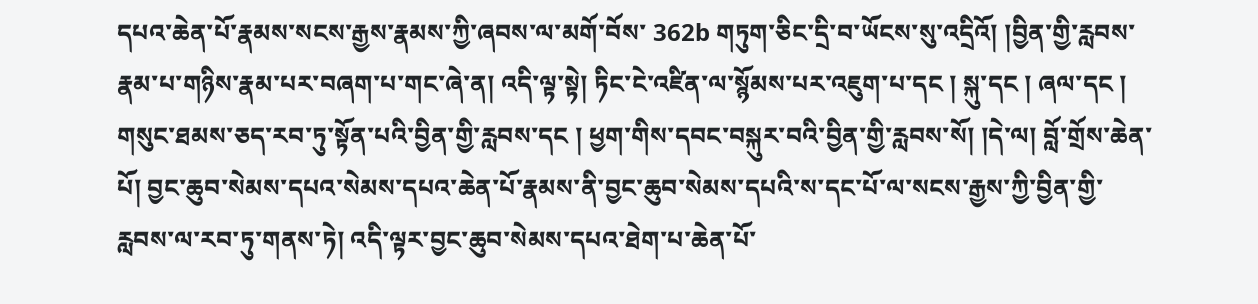དཔའ་ཆེན་པོ་རྣམས་སངས་རྒྱས་རྣམས་ཀྱི་ཞབས་ལ་མགོ་བོས་ 362b གཏུག་ཅིང་དྲི་བ་ཡོངས་སུ་འདྲིའོ། །བྱིན་གྱི་རླབས་རྣམ་པ་གཉིས་རྣམ་པར་བཞག་པ་གང་ཞེ་ན། འདི་ལྟ་སྟེ། ཏིང་ངེ་འཛིན་ལ་སྙོམས་པར་འཇུག་པ་དང ། སྐུ་དང ། ཞལ་དང ། གསུང་ཐམས་ཅད་རབ་ཏུ་སྟོན་པའི་བྱིན་གྱི་རླབས་དང ། ཕྱག་གིས་དབང་བསྐུར་བའི་བྱིན་གྱི་རླབས་སོ། །དེ་ལ། བློ་གྲོས་ཆེན་པོ། བྱང་ཆུབ་སེམས་དཔའ་སེམས་དཔའ་ཆེན་པོ་རྣམས་ནི་བྱང་ཆུབ་སེམས་དཔའི་ས་དང་པོ་ལ་སངས་རྒྱས་ཀྱི་བྱིན་གྱི་རླབས་ལ་རབ་ཏུ་གནས་ཏེ། འདི་ལྟར་བྱང་ཆུབ་སེམས་དཔའ་ཐེག་པ་ཆེན་པོ་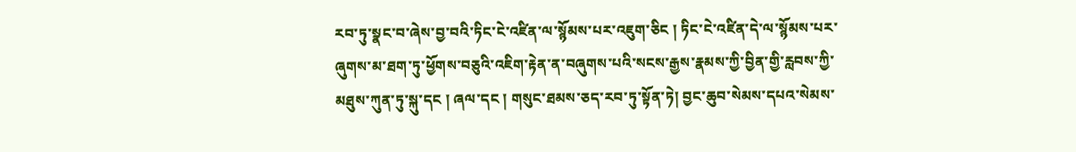རབ་ཏུ་སྣང་བ་ཞེས་བྱ་བའི་ཏིང་ངེ་འཛིན་ལ་སྙོམས་པར་འཇུག་ཅིང ། ཏིང་ངེ་འཛིན་དེ་ལ་སྙོམས་པར་ཞུགས་མ་ཐག་ཏུ་ཕྱོགས་བཅུའི་འཇིག་རྟེན་ན་བཞུགས་པའི་སངས་རྒྱས་རྣམས་ཀྱི་བྱིན་གྱི་རླབས་ཀྱི་མཐུས་ཀུན་ཏུ་སྐུ་དང ། ཞལ་དང ། གསུང་ཐམས་ཅད་རབ་ཏུ་སྟོན་ཏེ། བྱང་ཆུབ་སེམས་དཔའ་སེམས་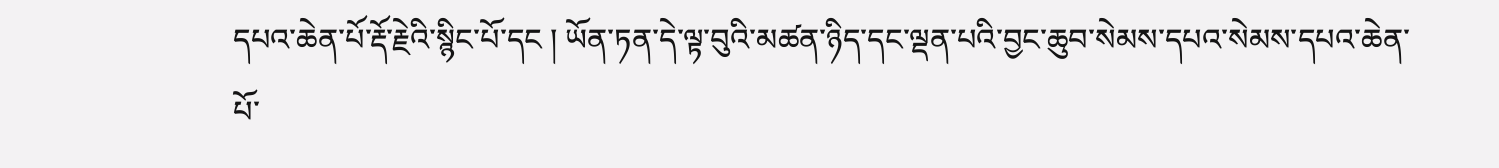དཔའ་ཆེན་པོ་རྡོ་རྗེའི་སྙིང་པོ་དང ། ཡོན་ཏན་དེ་ལྟ་བུའི་མཚན་ཉིད་དང་ལྡན་པའི་བྱང་ཆུབ་སེམས་དཔའ་སེམས་དཔའ་ཆེན་པོ་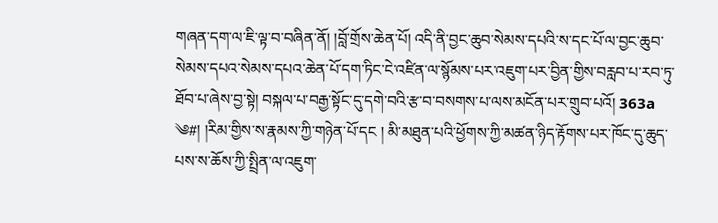གཞན་དག་ལ་ཇི་ལྟ་བ་བཞིན་ནོ། །བློ་གྲོས་ཆེན་པོ། འདི་ནི་བྱང་ཆུབ་སེམས་དཔའི་ས་དང་པོ་ལ་བྱང་ཆུབ་སེམས་དཔའ་སེམས་དཔའ་ཆེན་པོ་དག་ཏིང་ངེ་འཛིན་ལ་སྙོམས་པར་འཇུག་པར་བྱིན་གྱིས་བརླབ་པ་རབ་ཏུ་ཐོབ་པ་ཞེས་བྱ་སྟེ། བསྐལ་པ་བརྒྱ་སྟོང་དུ་དགེ་བའི་རྩ་བ་བསགས་པ་ལས་མངོན་པར་གྲུབ་པའོ། 363a ༄#། །རིམ་གྱིས་ས་རྣམས་ཀྱི་གཉེན་པོ་དང ། མི་མཐུན་པའི་ཕྱོགས་ཀྱི་མཚན་ཉིད་རྟོགས་པར་ཁོང་དུ་ཆུད་པས་ས་ཆོས་ཀྱི་སྤྲིན་ལ་འཇུག་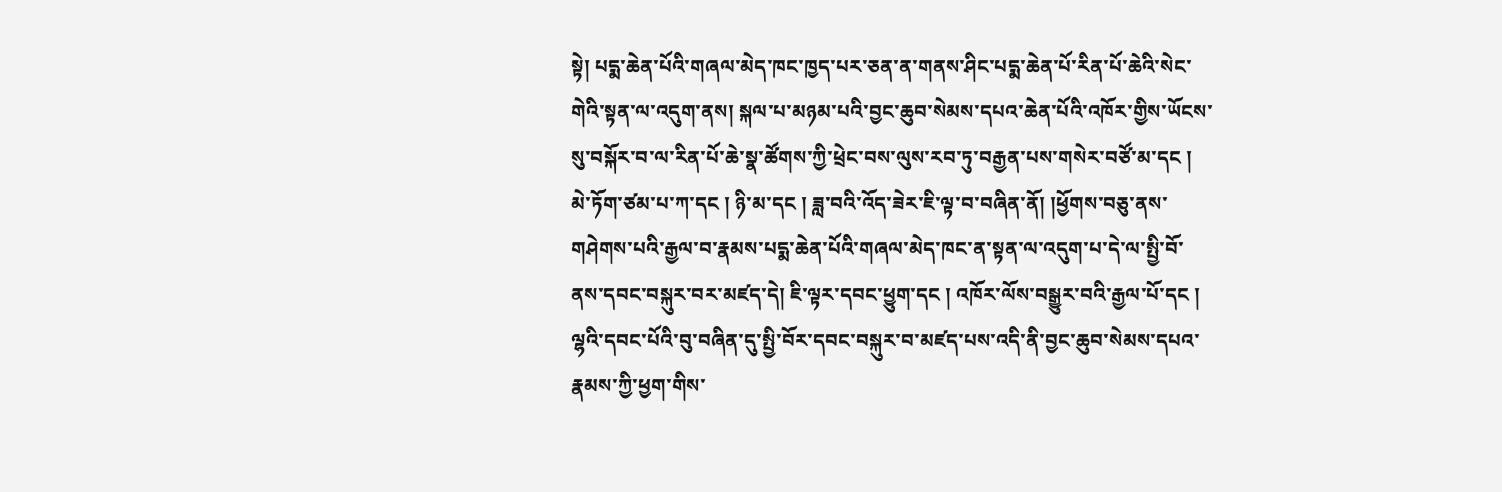སྟེ། པདྨ་ཆེན་པོའི་གཞལ་མེད་ཁང་ཁྱད་པར་ཅན་ན་གནས་ཤིང་པདྨ་ཆེན་པོ་རིན་པོ་ཆེའི་སེང་གེའི་སྟན་ལ་འདུག་ནས། སྐལ་པ་མཉམ་པའི་བྱང་ཆུབ་སེམས་དཔའ་ཆེན་པོའི་འཁོར་གྱིས་ཡོངས་སུ་བསྐོར་བ་ལ་རིན་པོ་ཆེ་སྣ་ཚོགས་ཀྱི་ཕྲེང་བས་ལུས་རབ་ཏུ་བརྒྱན་པས་གསེར་བཙོ་མ་དང ། མེ་ཏོག་ཙམ་པ་ཀ་དང ། ཉི་མ་དང ། ཟླ་བའི་འོད་ཟེར་ཇི་ལྟ་བ་བཞིན་ནོ། །ཕྱོགས་བཅུ་ནས་གཤེགས་པའི་རྒྱལ་བ་རྣམས་པདྨ་ཆེན་པོའི་གཞལ་མེད་ཁང་ན་སྟན་ལ་འདུག་པ་དེ་ལ་སྤྱི་བོ་ནས་དབང་བསྐུར་བར་མཛད་དེ། ཇི་ལྟར་དབང་ཕྱུག་དང ། འཁོར་ལོས་བསྒྱུར་བའི་རྒྱལ་པོ་དང ། ལྷའི་དབང་པོའི་བུ་བཞིན་དུ་སྤྱི་བོར་དབང་བསྐུར་བ་མཛད་པས་འདི་ནི་བྱང་ཆུབ་སེམས་དཔའ་རྣམས་ཀྱི་ཕྱག་གིས་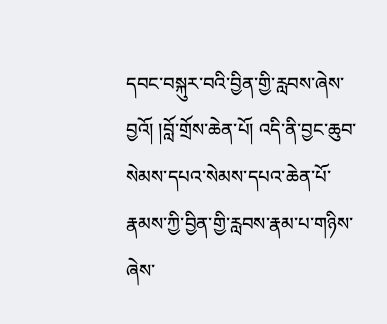དབང་བསྐུར་བའི་བྱིན་གྱི་རླབས་ཞེས་བྱའོ། །བློ་གྲོས་ཆེན་པོ། འདི་ནི་བྱང་ཆུབ་སེམས་དཔའ་སེམས་དཔའ་ཆེན་པོ་རྣམས་ཀྱི་བྱིན་གྱི་རླབས་རྣམ་པ་གཉིས་ཞེས་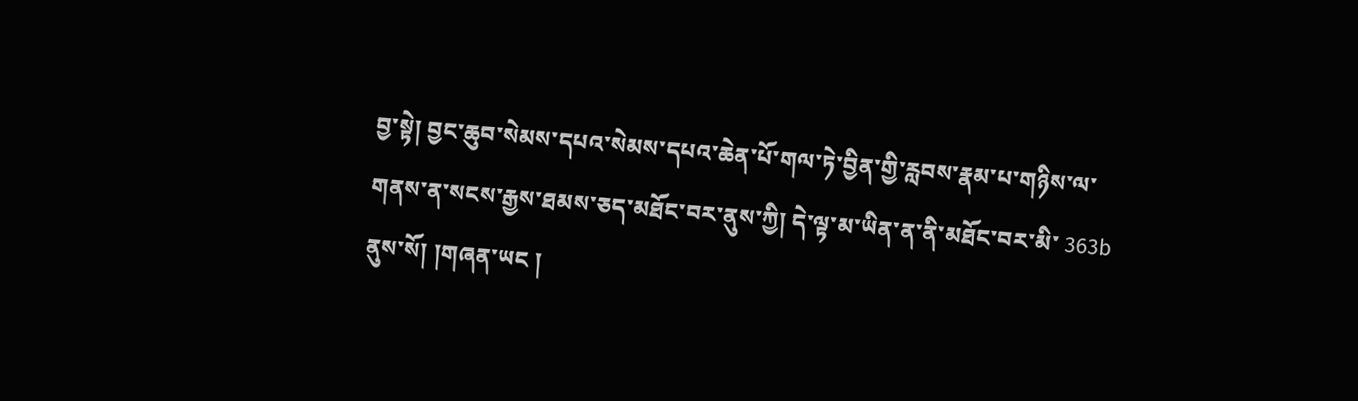བྱ་སྟེ། བྱང་ཆུབ་སེམས་དཔའ་སེམས་དཔའ་ཆེན་པོ་གལ་ཏེ་བྱིན་གྱི་རླབས་རྣམ་པ་གཉིས་ལ་གནས་ན་སངས་རྒྱས་ཐམས་ཅད་མཐོང་བར་ནུས་ཀྱི། དེ་ལྟ་མ་ཡིན་ན་ནི་མཐོང་བར་མི་ 363b ནུས་སོ། །གཞན་ཡང །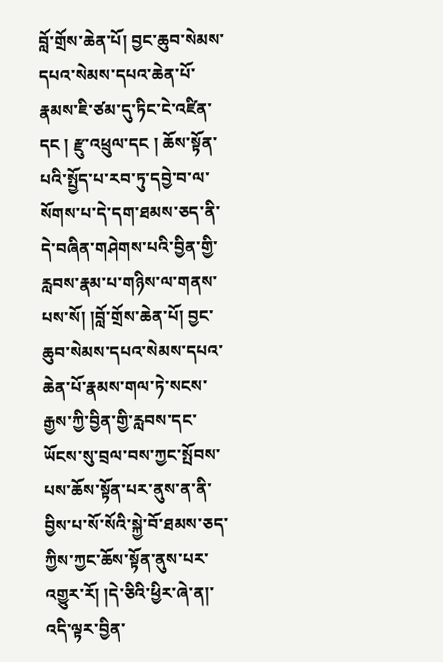བློ་གྲོས་ཆེན་པོ། བྱང་ཆུབ་སེམས་དཔའ་སེམས་དཔའ་ཆེན་པོ་རྣམས་ཇི་ཙམ་དུ་ཏིང་ངེ་འཛིན་དང ། རྫུ་འཕྲུལ་དང ། ཆོས་སྟོན་པའི་སྤྱོད་པ་རབ་ཏུ་དབྱེ་བ་ལ་སོགས་པ་དེ་དག་ཐམས་ཅད་ནི་དེ་བཞིན་གཤེགས་པའི་བྱིན་གྱི་རླབས་རྣམ་པ་གཉིས་ལ་གནས་པས་སོ། །བློ་གྲོས་ཆེན་པོ། བྱང་ཆུབ་སེམས་དཔའ་སེམས་དཔའ་ཆེན་པོ་རྣམས་གལ་ཏེ་སངས་རྒྱས་ཀྱི་བྱིན་གྱི་རླབས་དང་ཡོངས་སུ་བྲལ་བས་ཀྱང་སྤོབས་པས་ཆོས་སྟོན་པར་ནུས་ན་ནི་བྱིས་པ་སོ་སོའི་སྐྱེ་བོ་ཐམས་ཅད་ཀྱིས་ཀྱང་ཆོས་སྟོན་ནུས་པར་འགྱུར་རོ། །དེ་ཅིའི་ཕྱིར་ཞེ་ན།་འདི་ལྟར་བྱིན་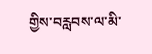གྱིས་བརླབས་ལ་མི་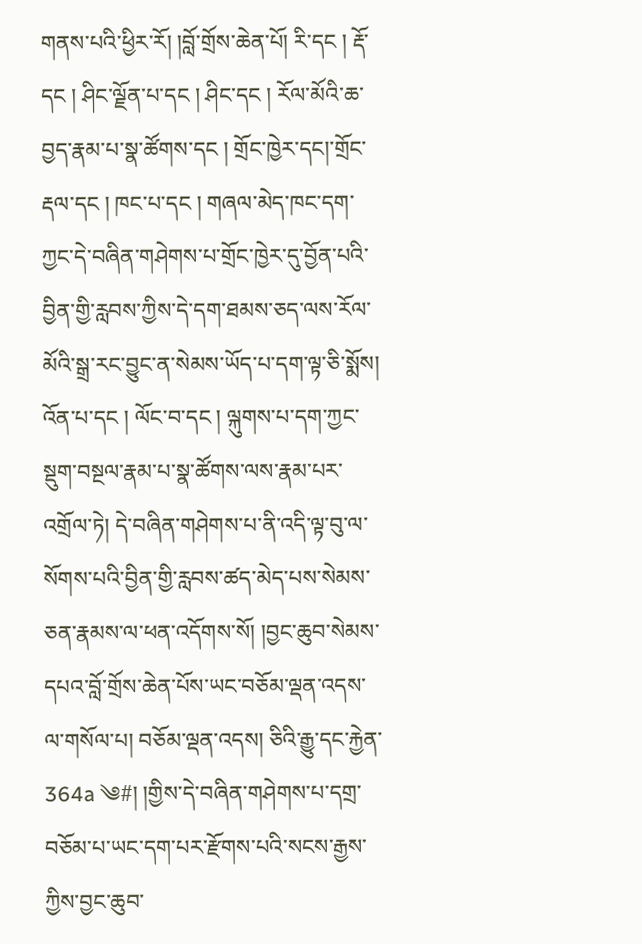གནས་པའི་ཕྱིར་རོ། །བློ་གྲོས་ཆེན་པོ། རི་དང ། རྡོ་དང ། ཤིང་ལྗོན་པ་དང ། ཤིང་དང ། རོལ་མོའི་ཆ་བྱད་རྣམ་པ་སྣ་ཚོགས་དང ། གྲོང་ཁྱེར་དང།་གྲོང་རྡལ་དང ། ཁང་པ་དང ། གཞལ་མེད་ཁང་དག་ཀྱང་དེ་བཞིན་གཤེགས་པ་གྲོང་ཁྱེར་དུ་བྱོན་པའི་བྱིན་གྱི་རླབས་ཀྱིས་དེ་དག་ཐམས་ཅད་ལས་རོལ་མོའི་སྒྲ་རང་བྱུང་ན་སེམས་ཡོད་པ་དག་ལྟ་ཅི་སྨོས། འོན་པ་དང ། ལོང་བ་དང ། ལྐུགས་པ་དག་ཀྱང་སྡུག་བསྔལ་རྣམ་པ་སྣ་ཚོགས་ལས་རྣམ་པར་འགྲོལ་ཏེ། དེ་བཞིན་གཤེགས་པ་ནི་འདི་ལྟ་བུ་ལ་སོགས་པའི་བྱིན་གྱི་རླབས་ཚད་མེད་པས་སེམས་ཅན་རྣམས་ལ་ཕན་འདོགས་སོ། །བྱང་ཆུབ་སེམས་དཔའ་བློ་གྲོས་ཆེན་པོས་ཡང་བཅོམ་ལྡན་འདས་ལ་གསོལ་པ། བཅོམ་ལྡན་འདས། ཅིའི་རྒྱུ་དང་རྐྱེན་ 364a ༄#། །གྱིས་དེ་བཞིན་གཤེགས་པ་དགྲ་བཅོམ་པ་ཡང་དག་པར་རྫོགས་པའི་སངས་རྒྱས་ཀྱིས་བྱང་ཆུབ་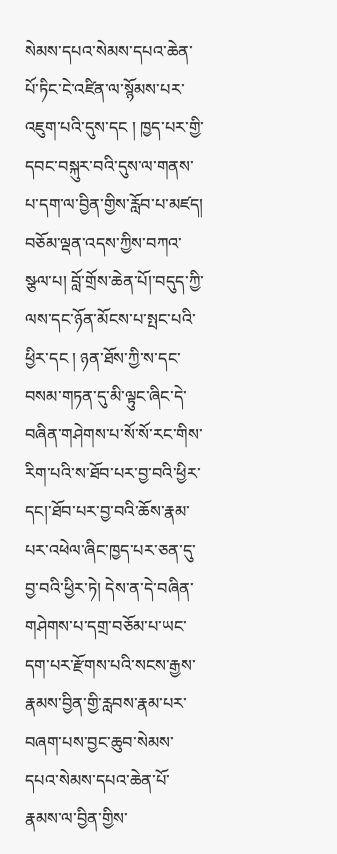སེམས་དཔའ་སེམས་དཔའ་ཆེན་པོ་ཏིང་ངེ་འཛིན་ལ་སྙོམས་པར་འཇུག་པའི་དུས་དང ། ཁྱད་པར་གྱི་དབང་བསྐུར་བའི་དུས་ལ་གནས་པ་དག་ལ་བྱིན་གྱིས་རློབ་པ་མཛད། བཅོམ་ལྡན་འདས་ཀྱིས་བཀའ་སྩལ་པ། བློ་གྲོས་ཆེན་པོ།་བདུད་ཀྱི་ལས་དང་ཉོན་མོངས་པ་སྤང་པའི་ཕྱིར་དང ། ཉན་ཐོས་ཀྱི་ས་དང་བསམ་གཏན་དུ་མི་ལྟུང་ཞིང་དེ་བཞིན་གཤེགས་པ་སོ་སོ་རང་གིས་རིག་པའི་ས་ཐོབ་པར་བྱ་བའི་ཕྱིར་དང།་ཐོབ་པར་བྱ་བའི་ཆོས་རྣམ་པར་འཕེལ་ཞིང་ཁྱད་པར་ཅན་དུ་བྱ་བའི་ཕྱིར་ཏེ། དེས་ན་དེ་བཞིན་གཤེགས་པ་དགྲ་བཅོམ་པ་ཡང་དག་པར་རྫོགས་པའི་སངས་རྒྱས་རྣམས་བྱིན་གྱི་རླབས་རྣམ་པར་བཞག་པས་བྱང་ཆུབ་སེམས་དཔའ་སེམས་དཔའ་ཆེན་པོ་རྣམས་ལ་བྱིན་གྱིས་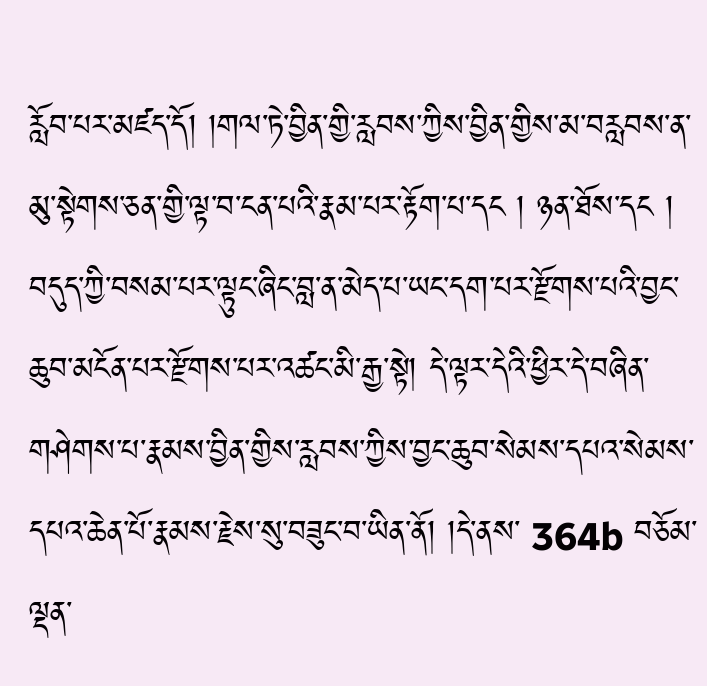རློབ་པར་མཛད་དོ། །གལ་ཏེ་བྱིན་གྱི་རླབས་ཀྱིས་བྱིན་གྱིས་མ་བརླབས་ན་མུ་སྟེགས་ཅན་གྱི་ལྟ་བ་ངན་པའི་རྣམ་པར་རྟོག་པ་དང ། ཉན་ཐོས་དང ། བདུད་ཀྱི་བསམ་པར་ལྟུང་ཞིང་བླ་ན་མེད་པ་ཡང་དག་པར་རྫོགས་པའི་བྱང་ཆུབ་མངོན་པར་རྫོགས་པར་འཚང་མི་རྒྱ་སྟེ། དེ་ལྟར་དེའི་ཕྱིར་དེ་བཞིན་གཤེགས་པ་རྣམས་བྱིན་གྱིས་རླབས་ཀྱིས་བྱང་ཆུབ་སེམས་དཔའ་སེམས་དཔའ་ཆེན་པོ་རྣམས་རྗེས་སུ་བཟུང་བ་ཡིན་ནོ། །དེ་ནས་ 364b བཅོམ་ལྡན་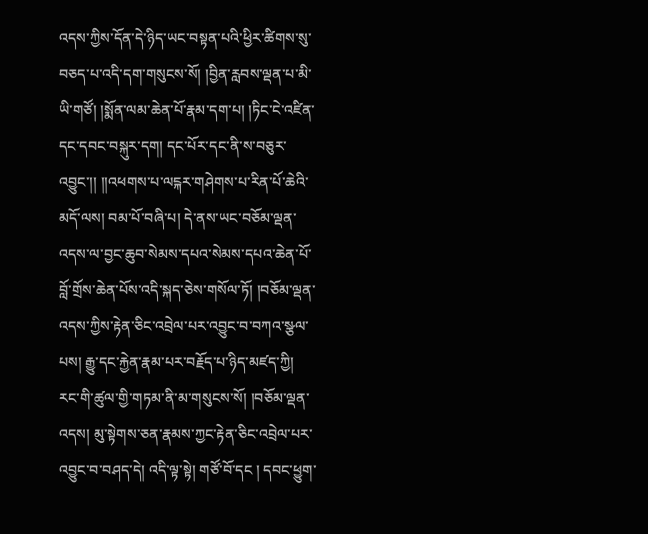འདས་ཀྱིས་དོན་དེ་ཉིད་ཡང་བསྟན་པའི་ཕྱིར་ཚིགས་སུ་བཅད་པ་འདི་དག་གསུངས་སོ། །བྱིན་རླབས་ལྡན་པ་མི་ཡི་གཙོ། །སྨོན་ལམ་ཆེན་པོ་རྣམ་དག་པ། །ཏིང་ངེ་འཛིན་དང་དབང་བསྐུར་དག། དང་པོར་དང་ནི་ས་བཅུར་འབྱུང་།། །།འཕགས་པ་ལངྐར་གཤེགས་པ་རིན་པོ་ཆེའི་མདོ་ལས། བམ་པོ་བཞི་པ། དེ་ནས་ཡང་བཅོམ་ལྡན་འདས་ལ་བྱང་ཆུབ་སེམས་དཔའ་སེམས་དཔའ་ཆེན་པོ་བློ་གྲོས་ཆེན་པོས་འདི་སྐད་ཅེས་གསོལ་ཏོ། །བཅོམ་ལྡན་འདས་ཀྱིས་རྟེན་ཅིང་འབྲེལ་པར་འབྱུང་བ་བཀའ་སྩལ་པས། རྒྱུ་དང་རྐྱེན་རྣམ་པར་བརྗོད་པ་ཉིད་མཛད་ཀྱི། རང་གི་ཚུལ་གྱི་གཏམ་ནི་མ་གསུངས་སོ། །བཅོམ་ལྡན་འདས། མུ་སྟེགས་ཅན་རྣམས་ཀྱང་རྟེན་ཅིང་འབྲེལ་པར་འབྱུང་བ་བཤད་དེ། འདི་ལྟ་སྟེ། གཙོ་བོ་དང ། དབང་ཕྱུག་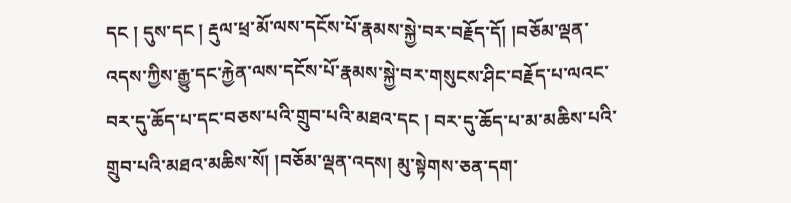དང ། དུས་དང ། རྡུལ་ཕྲ་མོ་ལས་དངོས་པོ་རྣམས་སྐྱེ་བར་བརྗོད་དོ། །བཅོམ་ལྡན་འདས་ཀྱིས་རྒྱུ་དང་རྐྱེན་ལས་དངོས་པོ་རྣམས་སྐྱེ་བར་གསུངས་ཤིང་བརྗོད་པ་ལའང་བར་དུ་ཆོད་པ་དང་བཅས་པའི་གྲུབ་པའི་མཐའ་དང ། བར་དུ་ཆོད་པ་མ་མཆིས་པའི་གྲུབ་པའི་མཐའ་མཆིས་སོ། །བཅོམ་ལྡན་འདས། མུ་སྟེགས་ཅན་དག་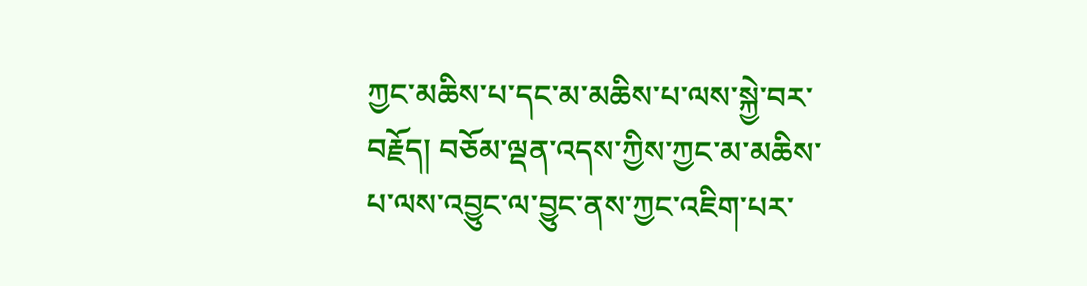ཀྱང་མཆིས་པ་དང་མ་མཆིས་པ་ལས་སྐྱེ་བར་བརྗོད། བཅོམ་ལྡན་འདས་ཀྱིས་ཀྱང་མ་མཆིས་པ་ལས་འབྱུང་ལ་བྱུང་ནས་ཀྱང་འཇིག་པར་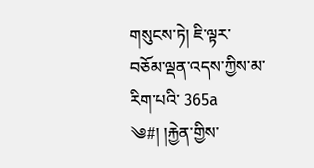གསུངས་ཏེ། ཇི་ལྟར་བཅོམ་ལྡན་འདས་ཀྱིས་མ་རིག་པའི་ 365a ༄#། །རྐྱེན་གྱིས་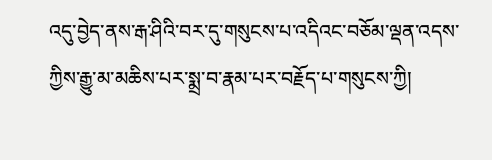འདུ་བྱེད་ནས་རྒ་ཤིའི་བར་དུ་གསུངས་པ་འདིའང་བཅོམ་ལྡན་འདས་ཀྱིས་རྒྱུ་མ་མཆིས་པར་སྨྲ་བ་རྣམ་པར་བརྗོད་པ་གསུངས་ཀྱི།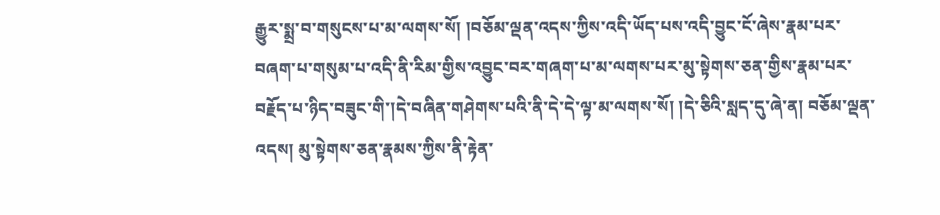རྒྱུར་སྨྲ་བ་གསུངས་པ་མ་ལགས་སོ། །བཅོམ་ལྡན་འདས་ཀྱིས་འདི་ཡོད་པས་འདི་བྱུང་ངོ་ཞེས་རྣམ་པར་བཞག་པ་གསུམ་པ་འདི་ནི་རིམ་གྱིས་འབྱུང་བར་གཞག་པ་མ་ལགས་པར་མུ་སྟེགས་ཅན་གྱིས་རྣམ་པར་བརྗོད་པ་ཉིད་བཟུང་གི་།དེ་བཞིན་གཤེགས་པའི་ནི་དེ་དེ་ལྟ་མ་ལགས་སོ། །དེ་ཅིའི་སླད་དུ་ཞེ་ན། བཅོམ་ལྡན་འདས། མུ་སྟེགས་ཅན་རྣམས་ཀྱིས་ནི་རྟེན་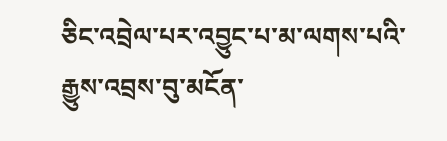ཅིང་འབྲེལ་པར་འབྱུང་པ་མ་ལགས་པའི་རྒྱུས་འབྲས་བུ་མངོན་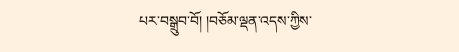པར་བསྒྲུབ་བོ། །བཅོམ་ལྡན་འདས་ཀྱིས་